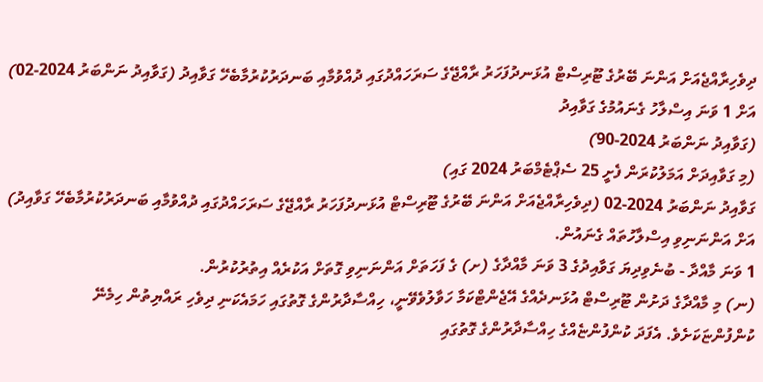ދިވެހިރާއްޖެއަށް އަންނަ ބޭރުގެ ޓޫރިސްޓް އުޅަނދުފަހަރު ރާއްޖޭގެ ސަރަހައްދުގައި ދުއްވުމާއި ބަނދަރުކުރުމާބެހޭ ގަވާއިދު (ގަވާއިދު ނަންބަރު 2024-02) އަށް 1 ވަނަ އިސްލާހު ގެނައުމުގެ ގަވާއިދު
(ގަވާއިދު ނަންބަރު 2024-90)
(މި ގަވާއިދަށް އަމަލުކުރަން ފެށީ 25 ސެޕްޓެމްބަރު 2024 ގައި)
ގަވާއިދު ނަންބަރު 2024-02 (ދިވެހިރާއްޖެއަށް އަންނަ ބޭރުގެ ޓޫރިސްޓް އުޅަނދުފަހަރު ރާއްޖޭގެ ސަރަހައްދުގައި ދުއްވުމާއި ބަނދަރުކުރުމާބެހޭ ގަވާއިދު) އަށް އަންނަނިވި އިސްލާހުތައް ގެނައުން.
1 ވަނަ މާއްދާ - ބުނެވިދިޔަ ގަވާއިދުގެ 3 ވަނަ މާއްދާގެ (ށ) ގެ ފަހަތަށް އަންނަނިވި ގޮތަށް އަކުރެއް އިތުރުކުރުން.
(ނ) މި މާއްދާގެ ދަށުން ޓޫރިސްޓް އުޅަނދެއްގެ އޭޖެންޓްކަމާ ހަވާލުވެވޭނީ، ހިއްސާދާރުންގެ ގޮތުގައި ހަމައެކަނި ދިވެހި ރައްޔިތުން ހިމެނޭ ކުންފުންޏަކަށެވެ. އެފަދަ ކުންފުންޏެއްގެ ހިއްސާދާރުންގެ ގޮތުގައި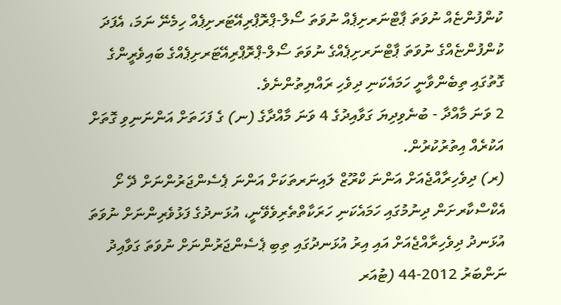ކުންފުންޏެއް ނުވަތަ ޕާޓްނަރށިޕެއް ނުވަތަ ސޯލް-ޕްރޮޕްރިއޭޓަރށިޕެއް ހިމެނޭ ނަމަ، އެފަދަ ކުންފުންޏެއްގެ ނުވަތަ ޕާޓްނަރށިޕެއްގެ ނުވަތަ ސޯލް-ޕްރޮޕްރިއޭޓަރށިޕެއްގެ ބައިވެރީންގެ ގޮތުގައި ތިބެންވާނީ ހަމައެކަނި ދިވެހި ރައްޔިތުންނެވެ.
2 ވަނަ މާއްދާ - ބުނެވިދިޔަ ގަވާއިދުގެ 4 ވަނަ މާއްދާގެ (ނ) ގެ ފަހަތަށް އަންނަނިވި ގޮތަށް އަކުރެއް އިތުރުކުރުން.
(ރ) ދިވެހިރާއްޖެއަށް އަންނަ ކްރޫޒް ލައިނަރތަކަށް އަންނަ ޕެސެންޖަރުންނަށް ދޭ ށޯ އެކްސްކާރށަން ދިނުމުގައި ހަމައެކަނި ހަރަކާތްތެރިވެވޭނީ، އުޅަނދުގެ ފަޅުވެރިންނަށް ނުވަތަ އުޅަނދު ދިވެހިރާއްޖެއަށް އައި އިރު އުޅަނދުގައި ތިބި ޕެސެންޖަރުންނަށް ނުވަތަ ގަވާއިދު ނަންބަރު 2012-44 (ޓުއަރ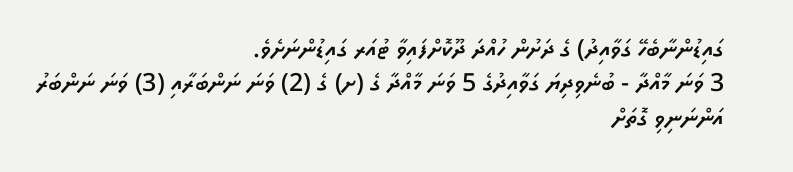ގައިޑުންނާބެހޭ ގަވާއިދު) ގެ ދަށުން ހުއްދަ ދޫކޮށްފައިވާ ޓުއަރ ގައިޑުންނަށެވެ.
3 ވަނަ މާއްދާ - ބުނެވިދިޔަ ގަވާއިދުގެ 5 ވަނަ މާއްދާ ގެ (ށ) ގެ (2) ވަނަ ނަންބަރާއި (3) ވަނަ ނަންބަރު އަންނަނިވި ގޮތަށް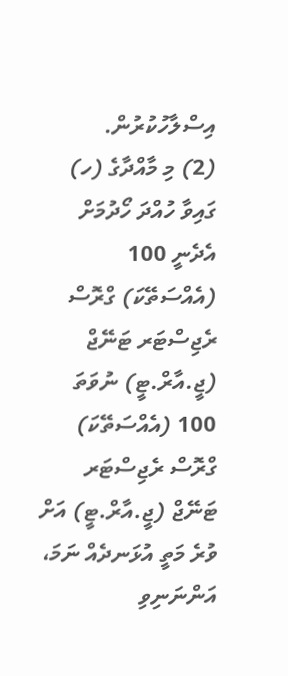އިސްލާހުކުރުން.
(2) މި މާއްދާގެ (ހ) ގައިވާ ހުއްދަ ހޯދުމަށް އެދެނީ 100 (އެއްސަތޭކަ) ގްރޮސް ރެޖިސްޓަރ ޓަނޭޖް (ޖީ.އާރް.ޓީ) ނުވަތަ 100 (އެއްސަތޭކަ) ގްރޮސް ރެޖިސްޓަރ ޓަނޭޖް (ޖީ.އާރް.ޓީ) އަށް ވުރެ މަތީ އުޅަނދެއް ނަމަ، އަންނަނިވި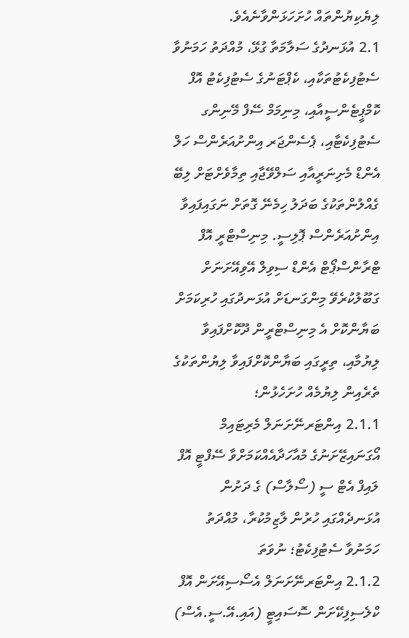ލިޔެކިޔުންތައް ހުށަހަޅަންވާނެއެވެ.
2.1 އުޅަނދުގެ ސަލާމަތާ ގުޅޭ، މުއްދަތު ހަމަނުވާ ސެޓުފިކެޓުތަކާއި، ކެޕްޓަނުގެ ސެޓުފިކެޓު އޮފް ކޮމްޕީޓެންސީއާއި، މިނިމަމް ސޭފް މޭނިންގ ސެޓުފިކެޓާއި، ޕެސެންޖަރ އިންށުއަރެންސް ހަލް އެންޑް މެށިނަރީއާއި ސަލްވޭޖާއި ތިމާވެށްޓަށް ލިބޭ ގެއްލުންތަކުގެ ބަދަލު ހިމެނޭ ގޮތަށް ނަގައިފައިވާ އިންށުއަރެންސް ޕޮލިސީ. މިނިސްޓްރީ އޮފް ޓްރާންސްޕޯޓް އެންޑް ސިވިލް އޭވިއޭށަނަށް ގަބޫލުކުރެވޭ މިންގަނޑަށް އުޅަނދުގައި ހުރިކަމަށް ބަޔާންކޮށް އެ މިނިސްޓްރީން ދޫކޮށްފައިވާ ލިޔުމާއި، ތިރީގައި ބަޔާންކޮށްފައިވާ ލިޔުންތަކުގެ ތެރެއިން ލިޔުމެއް ހުށަހެޅުން؛
2.1.1 އިންޓަރނޭށަނަލް މެރިޓައިމް އޯގަނައިޒޭށަނުގެ މުއާހަދާއެއްކަމަށްވާ ސޭފްޓީ އޮފް ލައިފް އެޓް ސީ (ސޯލާސް) ގެ ދަށުން އުޅަނދެއްގައި ހުރުން ލާޒިމުކުރާ، މުއްދަތު ހަމަނުވާ ސެޓުފިކެޓު؛ ނުވަތަ
2.1.2 އިންޓަރނޭށަނަލް އެސޯސިއޭށަން އޮފް ކްލެސިފިކޭށަން ސޮސައިޓީ (އައި.އޭ.ސީ.އެސް)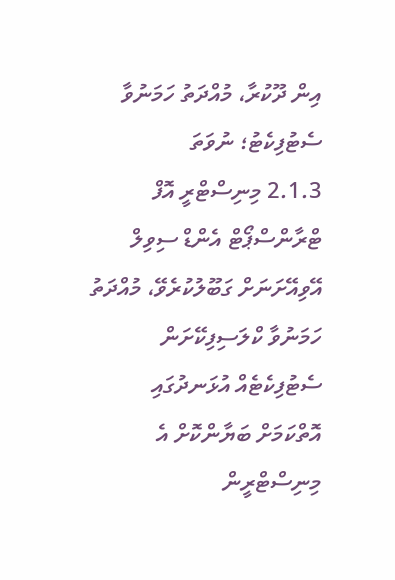އިން ދޫކުރާ، މުއްދަތު ހަމަނުވާ ސެޓުފިކެޓު؛ ނުވަތަ
2.1.3 މިނިސްޓްރީ އޮފް ޓްރާންސްޕޯޓް އެންޑް ސިވިލް އޭވިއޭށަނަށް ގަބޫލުކުރެވޭ، މުއްދަތު ހަމަނުވާ ކްލަސިފިކޭށަން ސެޓުފިކެޓެއް އުޅަނދުގައި އޮތްކަމަށް ބަޔާންކޮށް އެ މިނިސްޓްރީން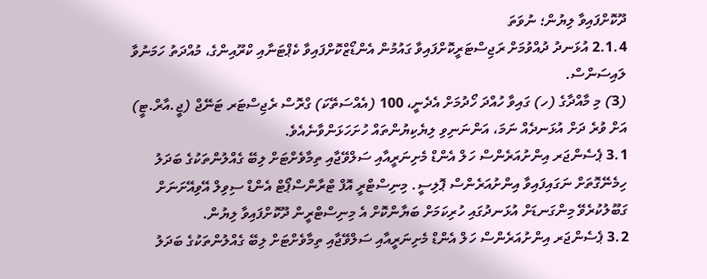ދޫކޮށްފައިވާ ލިޔުން؛ ނުވަތަ
2.1.4 އުޅަނދު ދުއްވުމަށް ރަޖިސްޓަރީކޮށްފައިވާ ގައުމުން އެންޑޯޒްކޮށްފައިވާ ކެޕްޓަނާއި ކްރޫއިންގެ، މުއްދަތު ހަމަނުވާ ލައިސަންސް.
(3) މި މާއްދާގެ (ހ) ގައިވާ ހުއްދަ ހޯދުމަށް އެދެނީ، 100 (އެއްސަތޭކަ) ގްރޮސް ރެޖިސްޓަރ ޓަނޭޖް (ޖީ.އާރް.ޓީ) އަށް ވުރެ ދަށް އުޅަނދެއް ނަމަ، އަންނަނިވި ލިޔެކިޔުންތައް ހުށަހަޅަންވާނެއެވެ.
3.1 ޕެސެންޖަރ އިންށުއަރެންސް ހަލް އެންޑް މެށިނަރީއާއި ސަލްވޭޖާއި ތިމާވެށްޓަށް ލިބޭ ގެއްލުންތަކުގެ ބަދަލު ހިމެނޭގޮތަށް ނަގައިފައިވާ އިންށުއަރެންސް ޕޮލިސީ. މިނިސްޓްރީ އޮފް ޓްރާންސްޕޯޓް އެންޑް ސިވިލް އޭވިއޭށަނަށް ގަބޫލުކުރެވޭ މިންގަނޑަށް އުޅަނދުގައި ހުރިކަމަށް ބަޔާންކޮށް އެ މިނިސްޓްރީން ދޫކޮށްފައިވާ ލިޔުން.
3.2 ޕެސެންޖަރ އިންށުއަރެންސް ހަލް އެންޑް މެށިނަރީއާއި ސަލްވޭޖާއި ތިމާވެށްޓަށް ލިބޭ ގެއްލުންތަކުގެ ބަދަލު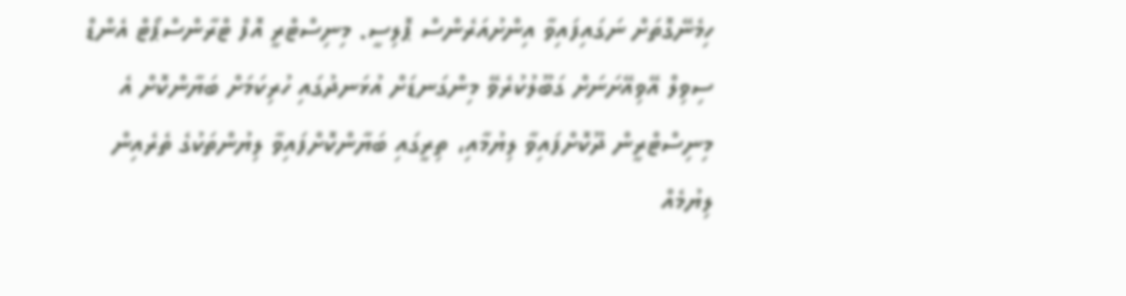ހިމެނޭގޮތަށް ނަގައިފައިވާ އިންށުއަރެންސް ޕޮލިސީ. މިނިސްޓްރީ އޮފް ޓްރާންސްޕޯޓް އެންޑް ސިވިލް އޭވިއޭށަނަށް ގަބޫލުކުރެވޭ މިންގަނޑަށް އުޅަނދުގައި ހުރިކަމަށް ބަޔާންކޮށް އެ މިނިސްޓްރީން ދޫކޮށްފައިވާ ލިޔުމާއި، ތިރީގައި ބަޔާންކޮށްފައިވާ ލިޔުންތަކުގެ ތެރެއިން ލިޔުމެއް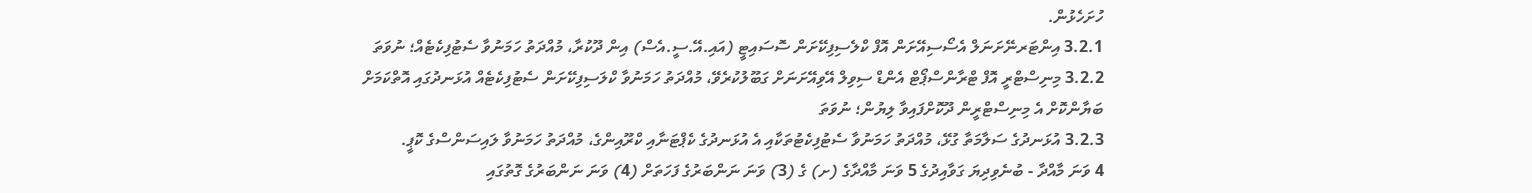ހުށަހެޅުން.
3.2.1 އިންޓަރނޭށަނަލް އެސޯސިއޭށަން އޮފް ކްލެސިފިކޭށަން ސޮސައިޓީ (އައި.އޭ.ސީ.އެސް) އިން ދޫކުރާ، މުއްދަތު ހަމަނުވާ ސެޓުފިކެޓެއް؛ ނުވަތަ
3.2.2 މިނިސްޓްރީ އޮފް ޓްރާންސްޕޯޓް އެންޑް ސިވިލް އޭވިއޭށަނަށް ގަބޫލުކުރެވޭ، މުއްދަތު ހަމަނުވާ ކްލަސިފިކޭށަން ސެޓުފިކެޓެއް އުޅަނދުގައި އޮތްކަމަށް ބަޔާންކޮށް އެ މިނިސްޓްރީން ދޫކޮށްފައިވާ ލިޔުން؛ ނުވަތަ
3.2.3 އުޅަނދުގެ ސަލާމަތާ ގުޅޭ، މުއްދަތު ހަމަނުވާ ސެޓުފިކެޓުތަކާއި އެ އުޅަނދުގެ ކެޕްޓަނާއި ކްރޫއިންގެ، މުއްދަތު ހަމަނުވާ ލައިސަންސްގެ ކޮޕީ.
4 ވަނަ މާއްދާ - ބުނެވިދިޔަ ގަވާއިދުގެ 5 ވަނަ މާއްދާގެ (ށ) ގެ (3) ވަނަ ނަންބަރުގެ ފަހަތަށް (4) ވަނަ ނަންބަރުގެ ގޮތުގައި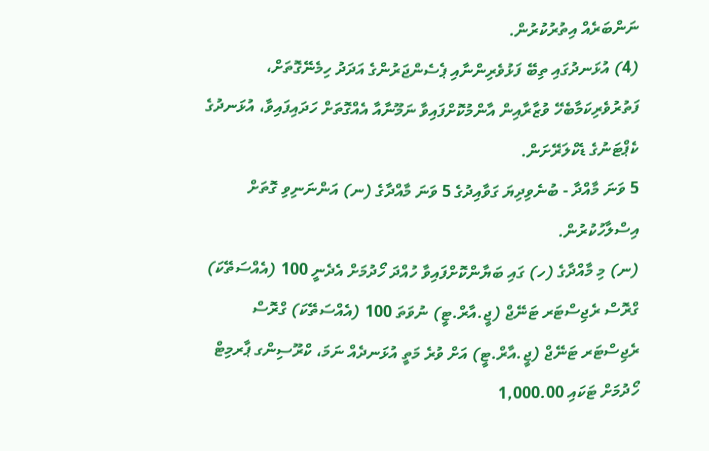ނަންބަރެއް އިތުރުކުރުން.
(4) އުޅަނދުގައި ތިބޭ ފަޅުވެރިންނާއި ޕެސެންޖަރުންގެ އަދަދު ހިމެނޭގޮތަށް، ފަތުރުވެރިކަމާބެހޭ ވުޒާރާއިން އާންމުކޮށްފައިވާ ނަމޫނާއާ އެއްގޮތަށް ހަދައިފައިވާ، އުޅަނދުގެ ކެޕްޓަނުގެ ޑެކްލަރޭށަން.
5 ވަނަ މާއްދާ - ބުނެވިދިޔަ ގަވާއިދުގެ 5 ވަނަ މާއްދާގެ (ނ) އަންނަނިވި ގޮތަށް އިސްލާހުކުރުން.
(ނ) މި މާއްދާގެ (ހ) ގައި ބަޔާންކޮށްފައިވާ ހުއްދަ ހޯދުމަށް އެދެނީ 100 (އެއްސަތޭކަ) ގްރޮސް ރެޖިސްޓަރ ޓަނޭޖް (ޖީ.އާރް.ޓީ) ނުވަތަ 100 (އެއްސަތޭކަ) ގްރޮސް ރެޖިސްޓަރ ޓަނޭޖް (ޖީ.އާރް.ޓީ) އަށް ވުރެ މަތީ އުޅަނދެއް ނަމަ، ކްރޫސިންގ ޕާރމިޓް ހޯދުމަށް ޓަކައި 1,000.00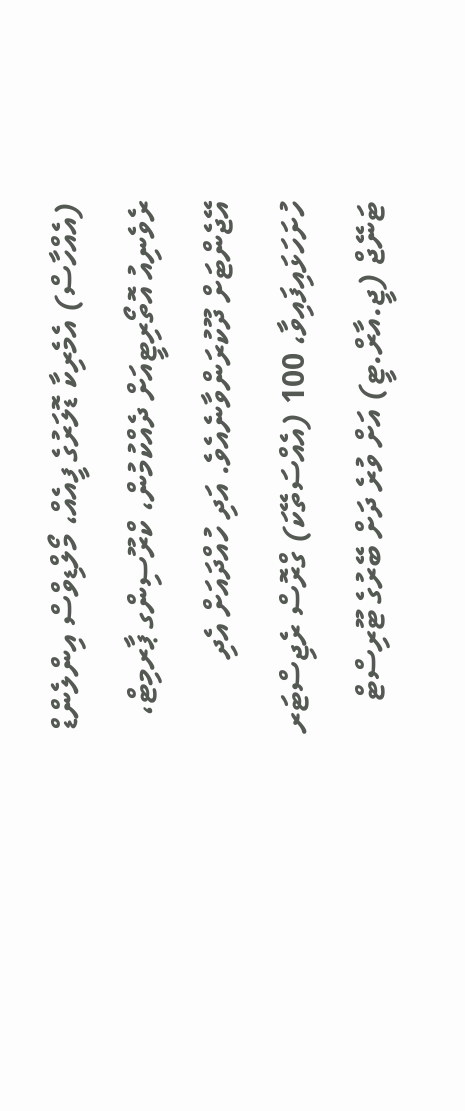(އެއްހާސް) އެމެރިކާ ޑޮލަރުގެ ފީއެއް، މޯލްޑިވްސް އިންލެންޑް ރެވެނިއު އޮތޯރިޓީއަށް ދެއްކުމުން، ކްރޫސިންގ ޕާރމިޓް، އޭޖެންޓަށް ދޫކުރަންވާނެއެވެ. އަދި ހުއްދައަށް އެދި ހުށަހަޅައިފައިވާ، 100 (އެއްސަތޭކަ) ގްރޮސް ރެޖިސްޓަރ ޓަނޭޖް (ޖީ.އާރް.ޓީ) އަށް ވުރެ ދަށް ބޭރުގެ ޓޫރިސްޓް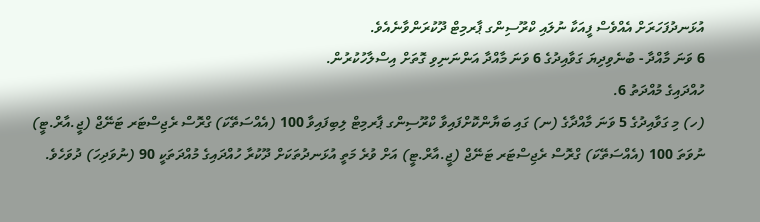އުޅަނދުފަހަރަށް އެއްވެސް ފީއަކާ ނުލައި ކްރޫސިންގ ޕާރމިޓް ދޫކުރަންވާނެއެވެ.
6 ވަނަ މާއްދާ - ބުނެވިދިޔަ ގަވާއިދުގެ 6 ވަނަ މާއްދާ އަންނަނިވި ގޮތަށް އިސްލާހުކުރުން.
ހުއްދައިގެ މުއްދަތު 6.
(ހ) މި ގަވާއިދުގެ 5 ވަނަ މާއްދާގެ (ނ) ގައި ބަޔާންކޮށްފައިވާ ކްރޫސިންގ ޕާރމިޓް ލިބިފައިވާ 100 (އެއްސަތޭކަ) ގްރޮސް ރެޖިސްޓަރ ޓަނޭޖް (ޖީ.އާރް.ޓީ) ނުވަތަ 100 (އެއްސަތޭކަ) ގްރޮސް ރެޖިސްޓަރ ޓަނޭޖް (ޖީ.އާރް.ޓީ) އަށް ވުރެ މަތީ އުޅަނދުތަކަށް ދޫކުރާ ހުއްދައިގެ މުއްދަތަކީ 90 (ނުވަދިހަ) ދުވަހެވެ.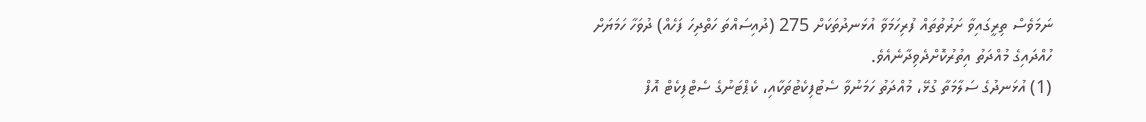ނަމަވެސް ތިރީގައިވާ ށަރުތުތައް ފުރިހަމަވާ އުޅަނދުތަކަށް 275 (ދުއިސައްތަ ހަތްދިހަ ފަހެއް) ދުވަހާ ހަމަޔަށް ހުއްދައިގެ މުއްދަތު އިތުރުކޮށްދެވިދާނެއެވެ.
(1) އުޅަނދުގެ ސަލާމަތާ ގުޅޭ، މުއްދަތު ހަމަނުވާ ސެޓުފިކެޓުތަކާއި، ކެޕްޓަނުގެ ސެޓްފިކެޓް އޮފް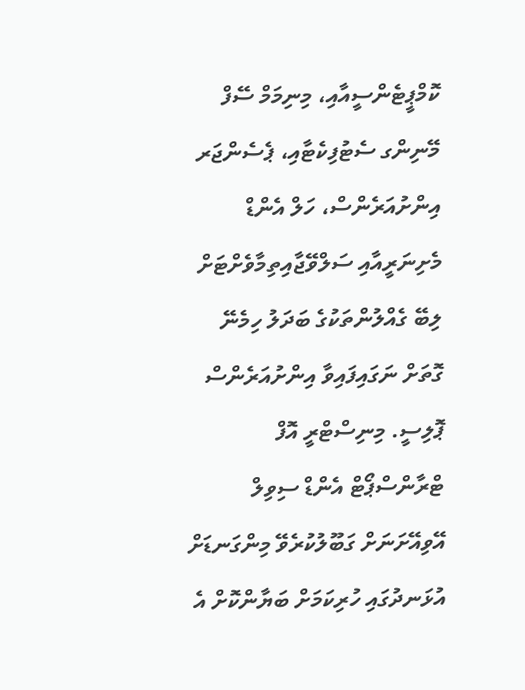ކޮމްޕީޓެންސީއާއި، މިނިމަމް ސޭފް މޭނިންގ ސެޓުފިކެޓާއި، ޕެސެންޖަރ އިންށުއަރެންސް، ހަލް އެންޑް މެށިނަރީއާއި ސަލްވޭޖާއިތިމާވެށްޓަށް ލިބޭ ގެއްލުންތަކުގެ ބަދަލު ހިމެނޭ ގޮތަށް ނަގައިފައިވާ އިންށުއަރެންސް ޕޮލިސީ. މިނިސްޓްރީ އޮފް ޓްރާންސްޕޯޓް އެންޑް ސިވިލް އޭވިއޭށަނަށް ގަބޫލުކުރެވޭ މިންގަނޑަށް އުޅަނދުގައި ހުރިކަމަށް ބަޔާންކޮށް އެ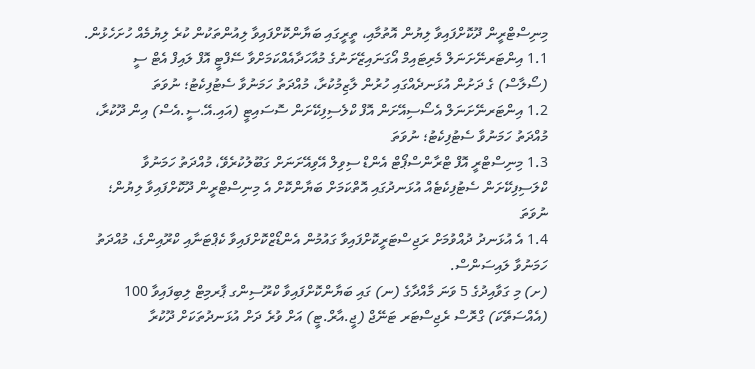މިނިސްޓްރީން ދޫކޮށްފައިވާ ލިޔުން އޮތުމާއި، ތީރީގައި ބަޔާންކޮށްފައިވާ ލިއުންތަކުން ކުރެ ލިޔުމެއް ހުށަހެޅުން.
1.1 އިންޓަރނޭށަނަލް މެރިޓައިމް އޯގަނައިޒޭށަނުގެ މުއާހަދާއެއްކަމަށްވާ ސޭފްޓީ އޮފް ލައިފް އެޓް ސީ (ސޯލާސް) ގެ ދަށުން އުޅަނދެއްގައި ހުރުން ލާޒިމުކުރާ، މުއްދަތު ހަމަނުވާ ސެޓުފިކެޓު؛ ނުވަތަ
1.2 އިންޓަރނޭށަނަލް އެސޯސިއޭށަން އޮފް ކްލެސިފިކޭށަން ސޮސައިޓީ (އައި.އޭ.ސީ.އެސް) އިން ދޫކުރާ، މުއްދަތު ހަމަނުވާ ސެޓުފިކެޓު؛ ނުވަތަ
1.3 މިނިސްޓްރީ އޮފް ޓްރާންސްޕޯޓް އެންޑް ސިވިލް އޭވިއޭށަނަށް ގަބޫލުކުރެވޭ، މުއްދަތު ހަމަނުވާ ކްލަސިފިކޭށަން ސެޓުފިކެޓެއް އުޅަނދުގައި އޮތްކަމަށް ބަޔާންކޮށް އެ މިނިސްޓްރީން ދޫކޮށްފައިވާ ލިޔުން؛ ނުވަތަ
1.4 އެ އުޅަނދު ދުއްވުމަށް ރަޖިސްޓަރީކޮށްފައިވާ ގައުމުން އެންޑޯޒްކޮށްފައިވާ ކެޕްޓަނާއި ކްރޫއިންގެ، މުއްދަތު ހަމަނުވާ ލައިސަންސް.
(ށ) މި ގަވާއިދުގެ 5 ވަނަ މާއްދާގެ (ނ) ގައި ބަޔާންކޮށްފައިވާ ކްރޫސިންގ ޕާރމިޓް ލިބިފައިވާ 100 (އެއްސަތޭކަ) ގްރޮސް ރެޖިސްޓަރ ޓަނޭޖް (ޖީ.އާރް.ޓީ) އަށް ވުރެ ދަށް އުޅަނދުތަކަށް ދޫކުރާ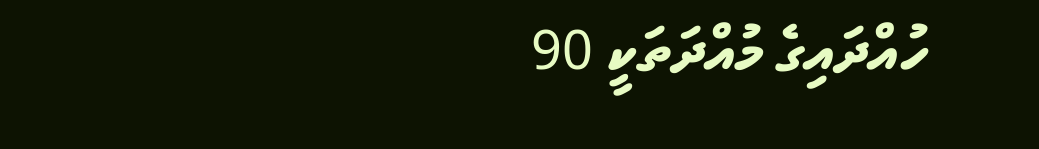ހުއްދައިގެ މުއްދަތަކީ 90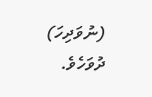(ނުވަދިހަ) ދުވަހެވެ.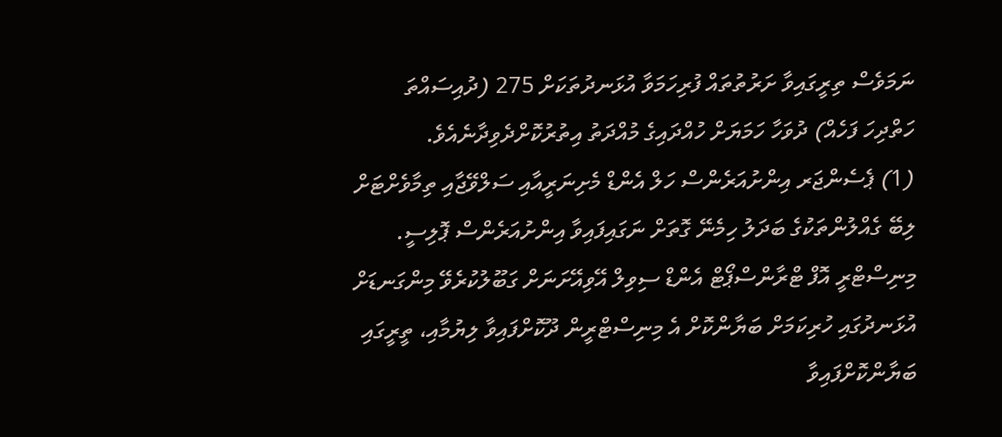ނަމަވެސް ތިރީގައިވާ ށަރުތުތައް ފުރިހަމަވާ އުޅަނދުތަކަށް 275 (ދުއިސައްތަ ހަތްދިހަ ފަހެއް) ދުވަހާ ހަމަޔަށް ހުއްދައިގެ މުއްދަތު އިތުރުކޮށްދެވިދާނެއެވެ.
(1) ޕެސެންޖަރ އިންށުއަރެންސް ހަލް އެންޑް މެށިނަރީއާއި ސަލްވޭޖާއި ތިމާވެށްޓަށް ލިބޭ ގެއްލުންތަކުގެ ބަދަލު ހިމެނޭ ގޮތަށް ނަގައިފައިވާ އިންށުއަރެންސް ޕޮލިސީ. މިނިސްޓްރީ އޮފް ޓްރާންސްޕޯޓް އެންޑް ސިވިލް އޭވިއޭށަނަށް ގަބޫލުކުރެވޭ މިންގަނޑަށް އުޅަނދުގައި ހުރިކަމަށް ބަޔާންކޮށް އެ މިނިސްޓްރީން ދޫކޮށްފައިވާ ލިޔުމާއި، ތީރީގައި ބަޔާންކޮށްފައިވާ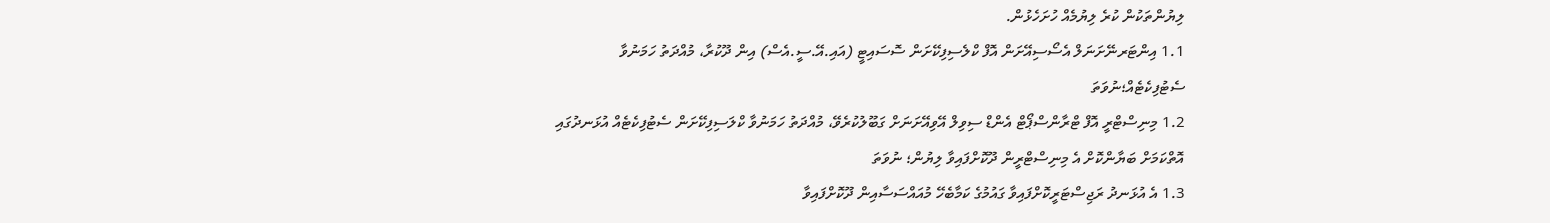ލިޔުންތަކުން ކުރެ ލިޔުމެއް ހުށަހެޅުން.
1.1 އިންޓަރނޭށަނަލް އެސޯސިއޭށަން އޮފް ކްލެސިފިކޭށަން ސޮސައިޓީ (އައި.އޭ.ސީ.އެސް) އިން ދޫކުރާ، މުއްދަތު ހަމަނުވާ ސެޓުފިކެޓެއް؛ނުވަތަ
1.2 މިނިސްޓްރީ އޮފް ޓްރާންސްޕޯޓް އެންޑް ސިވިލް އޭވިއޭށަނަށް ގަބޫލުކުރެވޭ، މުއްދަތު ހަމަނުވާ ކްލަސިފިކޭށަން ސެޓުފިކެޓެއް އުޅަނދުގައި އޮތްކަމަށް ބަޔާންކޮށް އެ މިނިސްޓްރީން ދޫކޮށްފައިވާ ލިޔުން؛ ނުވަތަ
1.3 އެ އުޅަނދު ރަޖިސްޓަރީކޮށްފައިވާ ގައުމުގެ ކަމާބެހޭ މުއައްސަސާއިން ދޫކޮށްފައިވާ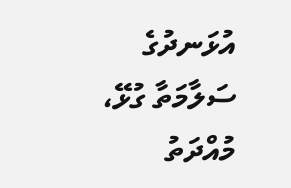އުޅަނދުގެ ސަލާމަތާ ގުޅޭ، މުއްދަތު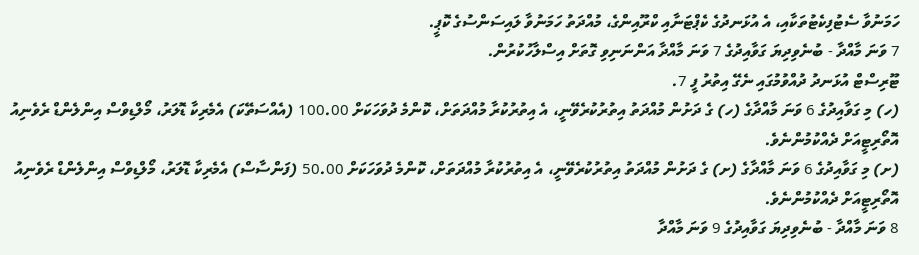ހަމަނުވާ ސެޓުފިކެޓުތަކާއި، އެ އުޅަނދުގެ ކެޕްޓަނާއި ކްރޫއިންގެ، މުއްދަތު ހަމަނުވާ ލައިސަންސުގެ ކޮޕީ.
7 ވަނަ މާއްދާ - ބުނެވިދިޔަ ގަވާއިދުގެ 7 ވަނަ މާއްދާ އަންނަނިވި ގޮތަށް އިސްލާހުކުރުން.
ޓޫރިސްޓް އުޅަނދު ދުއްވުމުގައި ނެގޭ އިތުރު ފީ 7.
(ހ) މި ގަވާއިދުގެ 6 ވަނަ މާއްދާގެ (ހ) ގެ ދަށުން މުއްދަތު އިތުރުކުރެވޭނީ، އެ އިތުރުކުރާ މުއްދަތަށް، ކޮންމެ ދުވަހަކަށް 100.00 (އެއްސަތޭކަ) އެމެރިކާ ޑޮލަރު، މޯލްޑިވްސް އިންލެންޑް ރެވެނިއު އޮތޯރިޓީއަށް ދެއްކުމުންނެވެ.
(ށ) މި ގަވާއިދުގެ 6 ވަނަ މާއްދާގެ (ށ) ގެ ދަށުން މުއްދަތު އިތުރުކުރެވޭނީ، އެ އިތުރުކުރާ މުއްދަތަށް، ކޮންމެ ދުވަހަކަށް 50.00 (ފަންސާސް) އެމެރިކާ ޑޮލަރު، މޯލްޑިވްސް އިންލެންޑް ރެވެނިއު އޮތޯރިޓީއަށް ދެއްކުމުންނެވެ.
8 ވަނަ މާއްދާ - ބުނެވިދިޔަ ގަވާއިދުގެ 9 ވަނަ މާއްދާ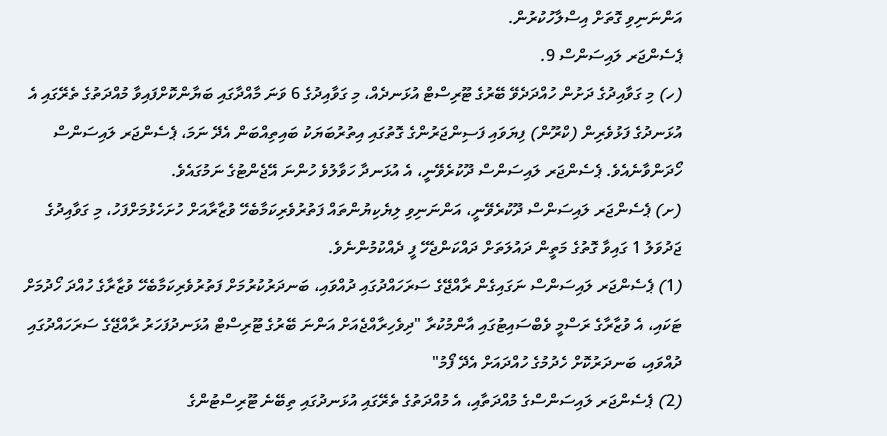އަންނަނިވި ގޮތަށް އިސްލާހުކުރުން.
ޕެސެންޖަރ ލައިސަންސް 9.
(ހ) މި ގަވާއިދުގެ ދަށުން ހުއްދަދެވޭ ބޭރުގެ ޓޫރިސްޓް އުޅަނދެއް، މި ގަވާއިދުގެ 6 ވަނަ މާއްދާގައި ބަޔާންކޮށްފައިވާ މުއްދަތުގެ ތެރޭގައި އެ އުޅަނދުގެ ފަޅުވެރިން (ކްރޫން) ފިޔަވައި ފަސިންޖަރުންގެ ގޮތުގައި އިތުރުބަޔަކު ބައިތިއްބަން އެދޭ ނަމަ، ޕެސެންޖަރ ލައިސަންސް ހޯދަންވާނެއެވެ. ޕެސެންޖަރ ލައިސަންސް ދޫކުރެވޭނީ، އެ އުޅަނދާ ހަވާލުވެ ހުންނަ އޭޖެންޓުގެ ނަމުގައެވެ.
(ށ) ޕެސެންޖަރ ލައިސަންސް ދޫކުރެވޭނީ، އަންނަނިވި ލިޔެކިޔުންތައް ފަތުރުވެރިކަމާބެހޭ ވުޒާރާއަށް ހުށަހެޅުމަށްފަހު، މި ގަވާއިދުގެ ޖަދުވަލު 1 ގައިވާ ގޮތުގެ މަތީން ދައުލަތަށް ދައްކަންޖެހޭ ފީ ދެއްކުމުންނެވެ.
(1) ޕެސެންޖަރ ލައިސަންސް ނަގައިގެން ރާއްޖޭގެ ސަރަހައްދުގައި ދުއްވައި، ބަނދަރުކުރުމަށް ފަތުރުވެރިކަމާބެހޭ ވުޒާރާގެ ހުއްދަ ހޯދުމަށް ޓަކައި، އެ ވުޒާރާގެ ރަސްމީ ވެބްސައިޓުގައި އާންމުކުރާ "ދިވެހިރާއްޖެއަށް އަންނަ ބޭރުގެ ޓޫރިސްޓް އުޅަނދުފަހަރު ރާއްޖޭގެ ސަރަހައްދުގައި ދުއްވައި، ބަނދަރުކޮށް ހެދުމުގެ ހުއްދައަށް އެދޭ ފޯމު"
(2) ޕެސެންޖަރ ލައިސަންސްގެ މުއްދަތާއި، އެ މުއްދަތުގެ ތެރޭގައި އުޅަނދުގައި ތިބޭނެ ޓޫރިސްޓުންގެ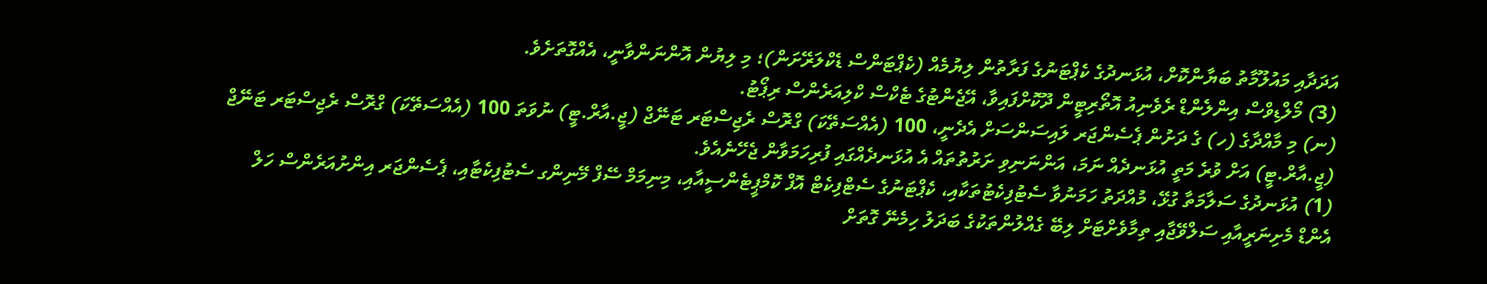އަދަދާއި މައުލޫމާތު ބަޔާންކޮށް، އުޅަނދުގެ ކެޕްޓަނުގެ ފަރާތުން ލިޔުމެއް (ކެޕްޓަންސް ޑެކްލަރޭށަން)؛ މި ލިޔުން އޮންނަންވާނީ، އެއްގޮތަށެވެ.
(3) މޯލްޑިވްސް އިންލެންޑް ރެވެނިއު އޮތޯރިޓީން ދޫކޮށްފައިވާ، އޭޖެންޓުގެ ޓެކްސް ކްލިއަރެންސް ރިޕޯޓު.
(ނ) މި މާއްދާގެ (ހ) ގެ ދަށުން ޕެސެންޖަރ ލައިސަންސަށް އެދެނީ، 100 (އެއްސަތޭކަ) ގްރޮސް ރެޖިސްޓަރ ޓަނޭޖް (ޖީ.އާރް.ޓީ) ނުވަތަ 100 (އެއްސަތޭކަ) ގްރޮސް ރެޖިސްޓަރ ޓަނޭޖް (ޖީ.އާރް.ޓީ) އަށް ވުރެ މަތީ އުޅަނދެއް ނަމަ، އަންނަނިވި ށަރުތުތައް އެ އުޅަނދެއްގައި ފުރިހަމަވާން ޖެހޭނެއެވެ.
(1) އުޅަނދުގެ ސަލާމަތާ ގުޅޭ، މުއްދަތު ހަމަނުވާ ސެޓުފިކެޓުތަކާއި، ކެޕްޓަނުގެ ސެޓްފިކެޓް އޮފް ކޮމްޕީޓެންސީއާއި، މިނިމަމް ސޭފް މޭނިންގ ސެޓުފިކެޓާއި، ޕެސެންޖަރ އިންށުއަރެންސް ހަލް އެންޑް މެށިނަރީއާއި ސަލްވޭޖާއި ތިމާވެށްޓަށް ލިބޭ ގެއްލުންތަކުގެ ބަދަލު ހިމެނޭ ގޮތަށް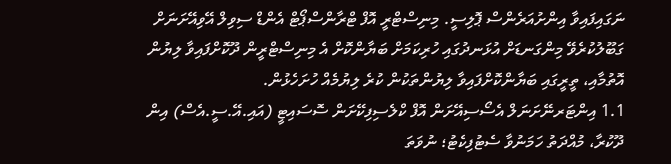ނަގައިފައިވާ އިންށުއަރެންސް ޕޮލިސީ. މިނިސްޓްރީ އޮފް ޓްރާންސްޕޯޓް އެންޑް ސިވިލް އޭވިއޭށަނަށް ގަބޫލުކުރެވޭ މިންގަނޑަށް އުޅަނދުގައި ހުރިކަމަށް ބަޔާންކޮށް އެ މިނިސްޓްރީން ދޫކޮށްފައިވާ ލިޔުން އޮތުމާއި، ތީރީގައި ބަޔާންކޮށްފައިވާ ލިޔުންތަކުން ކުރެ ލިޔުމެއް ހުށަހެޅުން.
1.1 އިންޓަރނޭށަނަލް އެސޯސިއޭށަން އޮފް ކްލެސިފިކޭށަން ސޮސައިޓީ (އައި.އޭ.ސީ.އެސް) އިން ދޫކުރާ، މުއްދަތު ހަމަނުވާ ސެޓުފިކެޓު؛ ނުވަތަ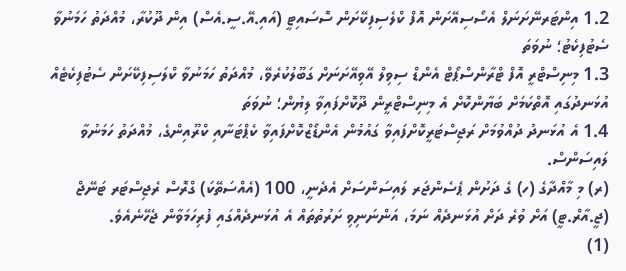1.2 އިންޓަރނޭށަނަލް އެސޯސިއޭށަން އޮފް ކްލެސިފިކޭށަން ސޮސައިޓީ (އައި.އޭ.ސީ.އެސް) އިން ދޫކުރާ، މުއްދަތު ހަމަނުވާ ސެޓުފިކެޓު؛ ނުވަތަ
1.3 މިނިސްޓްރީ އޮފް ޓްރާންސްޕޯޓް އެންޑް ސިވިލް އޭވިއޭށަނަށް ގަބޫލުކުރެވޭ، މުއްދަތު ހަމަނުވާ ކްލަސިފިކޭށަން ސެޓުފިކެޓެއް އުޅަނދުގައި އޮތްކަމަށް ބަޔާންކޮށް އެ މިނިސްޓްރީން ދޫކޮށްފައިވާ ލިޔުން؛ ނުވަތަ
1.4 އެ އުޅަނދު ދުއްވުމަށް ރަޖިސްޓަރީކޮށްފައިވާ ގައުމުން އެންޑޯޒްކޮށްފައިވާ ކެޕްޓަނާއި ކްރޫއިންގެ، މުއްދަތު ހަމަނުވާ ލައިސަންސް.
(ރ) މި މާއްދާގެ (ހ) ގެ ދަށުން ޕެސެންޖަރ ލައިސަންސަށް އެދެނީ، 100 (އެއްސަތޭކަ) ގްރޮސް ރެޖިސްޓަރ ޓަނޭޖް (ޖީ.އާރް.ޓީ) އަށް ވުރެ ދަށް އުޅަނދެއް ނަމަ، އަންނަނިވި ށަރުތުތައް އެ އުޅަނދެއްގައި ފުރިހަމަވާން ޖެހޭނެއެވެ.
(1)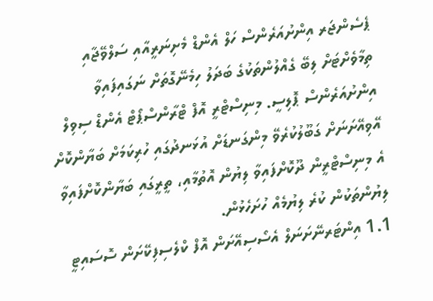ޕެސެންޖަރ އިންށުއަރެންސް ހަލް އެންޑް މެށިނަރީއާއި ސަލްވޭޖާއި ތިމާވެށްޓަށް ލިބޭ ގެއްލުންތަކުގެ ބަދަލު ހިމެނޭގޮތަށް ނަގައިފައިވާ އިންށުއަރެންސް ޕޮލިސީ. މިނިސްޓްރީ އޮފް ޓްރާންސްޕޯޓް އެންޑް ސިވިލް އޭވިއޭށަނަށް ގަބޫލުކުރެވޭ މިންގަނޑަށް އުޅަނދުގައި ހުރިކަމަށް ބަޔާންކޮށް އެ މިނިސްޓްރީން ދޫކޮށްފައިވާ ލިޔުން އޮތުމާއި، ތީރީގައި ބަޔާންކޮށްފައިވާ ލިޔުންތަކުން ކުރެ ލިޔުމެއް ހުށަހެޅުން.
1.1 އިންޓަރނޭށަނަލް އެސޯސިއޭށަން އޮފް ކްލެސިފިކޭށަން ސޮސައިޓީ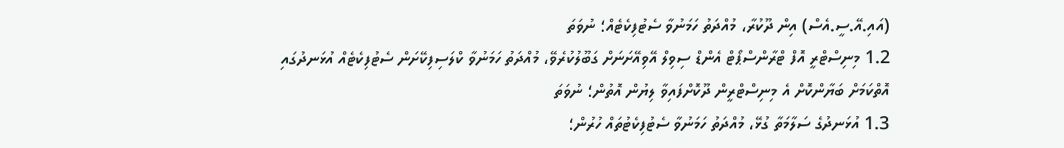(އައި.އޭ.ސީ.އެސް) އިން ދޫކުރާ، މުއްދަތު ހަމަނުވާ ސެޓުފިކެޓެއް؛ ނުވަތަ
1.2 މިނިސްޓްރީ އޮފް ޓްރާންސްޕޯޓް އެންޑް ސިވިލް އޭވިއޭށަނަށް ގަބޫލުކުރެވޭ، މުއްދަތު ހަމަނުވާ ކްލަސިފިކޭށަން ސެޓުފިކެޓެއް އުޅަނދުގައި އޮތްކަމަށް ބަޔާންކޮށް އެ މިނިސްޓްރީން ދޫކޮށްފައިވާ ލިޔުން އޮތުން؛ ނުވަތަ
1.3 އުޅަނދުގެ ސަލާމަތާ ގުޅޭ، މުއްދަތު ހަމަނުވާ ސެޓުފިކެޓުތައް ހުރުން؛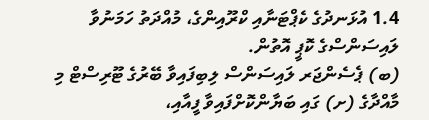1.4 އުޅަނދުގެ ކެޕްޓަނާއި ކްރޫއިންގެ، މުއްދަތު ހަމަނުވާ ލައިސަންސްގެ ކޮޕީ އޮތުން.
(ބ) ޕެސެންޖަރ ލައިސަންސް ލިބިފައިވާ ބޭރުގެ ޓޫރިސްޓް މި މާއްދާގެ (ށ) ގައި ބަޔާންކޮށްފައިވާ ފީއާއި،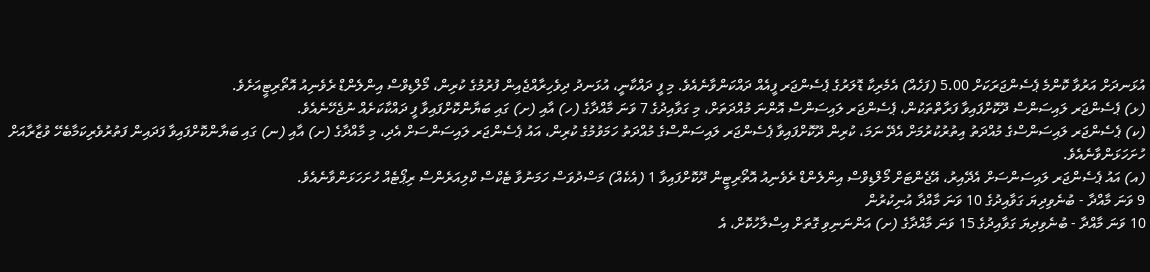އުޅަނދަށް އަރުވާ ކޮންމެ ޕެސެންޖަރަކަށް 5.00 (ފަހެއް) އެމެރިކާ ޑޮލަރުގެ ޕެސެންޖަރ ފީއެއް ދައްކަންވާނެއެވެ. މި ފީ ދައްކާނީ، އުޅަނދު ދިވެހިރާއްޖެއިން ފުރުމުގެ ކުރިން، މޯލްޑިވްސް އިންލެންޑް ރެވެނިއު އޮތޯރިޓީއަށެވެ.
(ޅ) ޕެސެންޖަރ ލައިސަންސް ދޫކޮށްފައިވާ ފަރާތްތަކުން، ޕެސެންޖަރ ލައިސަންސް އޮންނަ މުއްދަތަށް، މި ގަވާއިދުގެ 7 ވަނަ މާއްދާގެ (ހ) އާއި (ށ) ގައި ބަޔާންކޮށްފައިވާ ފީ ދައްކާކަށެއް ނުޖެހޭނެއެވެ.
(ކ) ޕެސެންޖަރ ލައިސަންސްގެ މުއްދަތު އިތުރުކުރުމަށް އެދޭ ނަމަ، ކުރިން ދޫކޮށްފައިވާ ޕެސެންޖަރ ލައިސަންސްގެ މުއްދަތު ހަމަވުމުގެ ކުރިން، އައު ޕެސެންޖަރ ލައިސަންސަށް އެދި، މި މާއްދާގެ (ށ) އާއި (ނ) ގައި ބަޔާންކޮށްފައިވާ ފަދައިން ފަތުރުވެރިކަމާބެހޭ ވުޒާރާއަށް ހުށަހަޅަންވާނެއެވެ.
(އ) އައު ޕެސެންޖަރ ލައިސަންސަށް އެދޭއިރު، އޭޖެންޓަށް މޯލްޑިވްސް އިންލެންޑް ރެވެނިއު އޮތޯރިޓީން ދޫކޮށްފައިވާ 1 (އެކެއް) މަސްދުވަސް ހަމަނުވާ ޓެކްސް ކްލިއަރެންސް ރިޕޯޓެއް ހުށަހަޅަންވާނެއެވެ.
9 ވަނަ މާއްދާ - ބުނެވިދިޔަ ގަވާއިދުގެ 10 ވަނަ މާއްދާ އުނިކުރުން
10 ވަނަ މާއްދާ - ބުނެވިދިޔަ ގަވާއިދުގެ 15 ވަނަ މާއްދާގެ (ށ) އަންނަނިވި ގޮތަށް އިސްލާހުކޮށް، އެ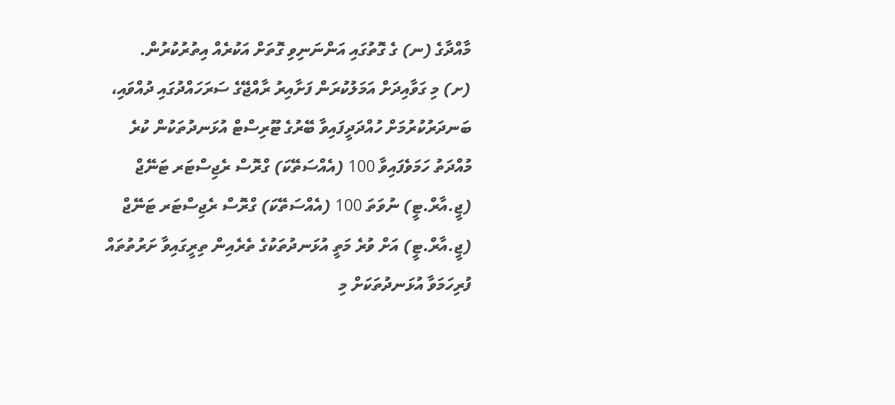މާއްދާގެ (ނ) ގެ ގޮތުގައި އަންނަނިވި ގޮތަށް އަކުރެއް އިތުރުކުރުން.
(ށ) މި ގަވާއިދަށް އަމަލުކުރަން ފަށާއިރު ރާއްޖޭގެ ސަރަހައްދުގައި ދުއްވައި، ބަނދަރުކުރުމަށް ހުއްދަދީފައިވާ ބޭރުގެ ޓޫރިސްޓް އުޅަނދުތަކުން ކުރެ މުއްދަތު ހަމަވެފައިވާ 100 (އެއްސަތޭކަ) ގްރޮސް ރެޖިސްޓަރ ޓަނޭޖް (ޖީ.އާރް.ޓީ) ނުވަތަ 100 (އެއްސަތޭކަ) ގްރޮސް ރެޖިސްޓަރ ޓަނޭޖް (ޖީ.އާރް.ޓީ) އަށް ވުރެ މަތީ އުޅަނދުތަކުގެ ތެރެއިން ތިރީގައިވާ ށަރުތުތައް ފުރިހަމަވާ އުޅަނދުތަކަށް މި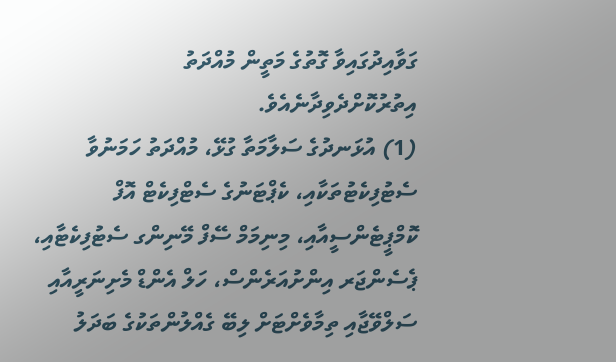ގަވާއިދުގައިވާ ގޮތުގެ މަތީން މުއްދަތު އިތުރުކޮށްދެވިދާނެއެވެ.
(1) އުޅަނދުގެ ސަލާމަތާ ގުޅޭ، މުއްދަތު ހަމަނުވާ ސެޓުފިކެޓުތަކާއި، ކެޕްޓަނުގެ ސެޓްފިކެޓް އޮފް ކޮމްޕީޓެންސީއާއި، މިނިމަމް ސޭފް މޭނިންގ ސެޓުފިކެޓާއި، ޕެސެންޖަރ އިންށުއަރެންސް، ހަލް އެންޑް މެށިނަރީއާއި ސަލްވޭޖާއި ތިމާވެށްޓަށް ލިބޭ ގެއްލުންތަކުގެ ބަދަލު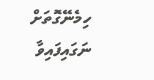ހިމެނޭގޮތަށް ނަގައިފައިވާ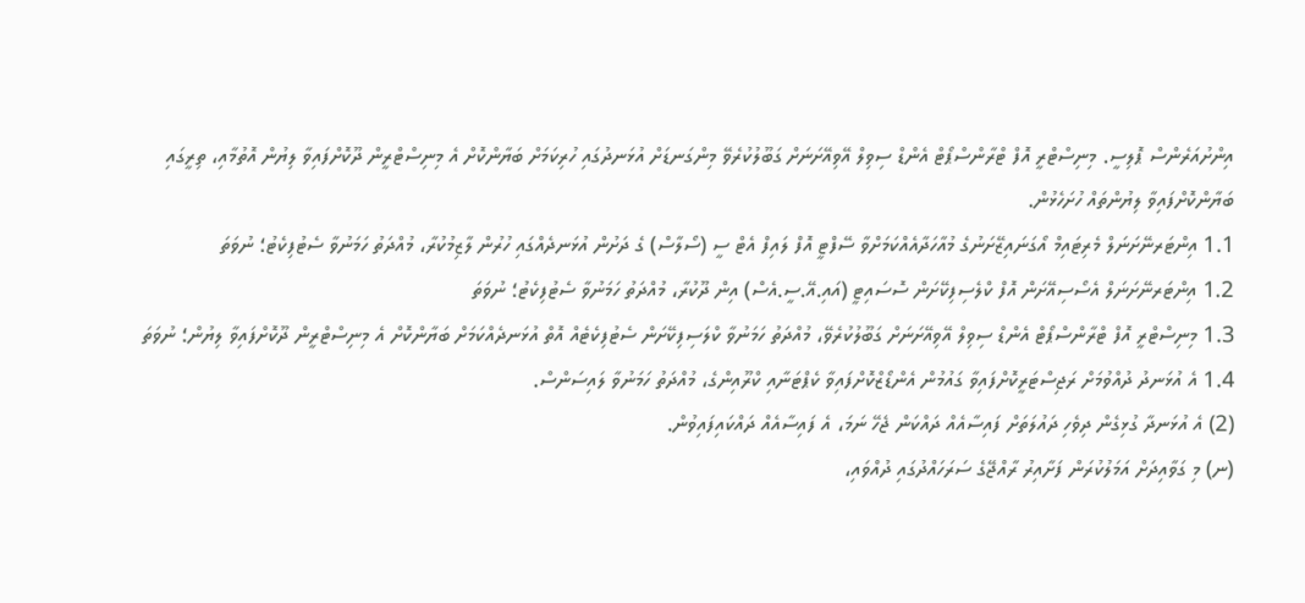އިންށުއަރެންސް ޕޮލިސީ. މިނިސްޓްރީ އޮފް ޓްރާންސްޕޯޓް އެންޑް ސިވިލް އޭވިއޭށަނަށް ގަބޫލުކުރެވޭ މިންގަނޑަށް އުޅަނދުގައި ހުރިކަމަށް ބަޔާންކޮށް އެ މިނިސްޓްރީން ދޫކޮށްފައިވާ ލިޔުން އޮތުމާއި، ތިރީގައި ބަޔާންކޮށްފައިވާ ލިޔުންތައް ހުށަހެޅުން.
1.1 އިންޓަރނޭށަނަލް މެރިޓައިމް އޯގަނައިޒޭށަނުގެ މުއާހަދާއެއްކަމަށްވާ ސޭފްޓީ އޮފް ލައިފް އެޓް ސީ (ސޯލާސް) ގެ ދަށުން އުޅަނދެއްގައި ހުރުން ލާޒިމުކުރާ، މުއްދަތު ހަމަނުވާ ސެޓުފިކެޓު؛ ނުވަތަ
1.2 އިންޓަރނޭށަނަލް އެސޯސިއޭށަން އޮފް ކްލެސިފިކޭށަން ސޮސައިޓީ (އައި.އޭ.ސީ.އެސް) އިން ދޫކުރާ، މުއްދަތު ހަމަނުވާ ސެޓުފިކެޓު؛ ނުވަތަ
1.3 މިނިސްޓްރީ އޮފް ޓްރާންސްޕޯޓް އެންޑް ސިވިލް އޭވިއޭށަނަށް ގަބޫލުކުރެވޭ، މުއްދަތު ހަމަނުވާ ކްލަސިފިކޭށަން ސެޓުފިކެޓެއް އޮތް އުޅަނދެއްކަމަށް ބަޔާންކޮށް އެ މިނިސްޓްރީން ދޫކޮށްފައިވާ ލިޔުން؛ ނުވަތަ
1.4 އެ އުޅަނދު ދުއްވުމަށް ރަޖިސްޓަރީކޮށްފައިވާ ގައުމުން އެންޑޯޒްކޮށްފައިވާ ކެޕްޓަނާއި ކްރޫއިންގެ، މުއްދަތު ހަމަނުވާ ލައިސަންސް.
(2) އެ އުޅަނދާ ގުޅިގެން ދިވެހި ދައުލަތަށް ފައިސާއެއް ދައްކަން ޖެހޭ ނަމަ، އެ ފައިސާއެއް ދައްކައިފައިވުން.
(ނ) މި ގަވާއިދަށް އަމަލުކުރަން ފަށާއިރު ރާއްޖޭގެ ސަރަހައްދުގައި ދުއްވައި،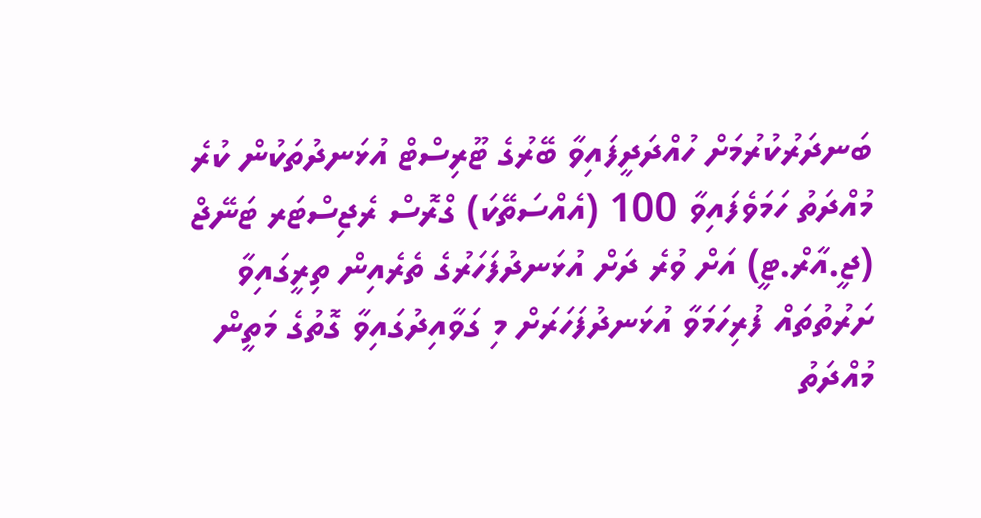ބަނދަރުކުރުމަށް ހުއްދަދީފައިވާ ބޭރުގެ ޓޫރިސްޓް އުޅަނދުތަކުން ކުރެ މުއްދަތު ހަމަވެފައިވާ 100 (އެއްސަތޭކަ) ގްރޮސް ރެޖިސްޓަރ ޓަނޭޖް (ޖީ.އާރް.ޓީ) އަށް ވުރެ ދަށް އުޅަނދުފަހަރުގެ ތެރެއިން ތިރީގައިވާ ށަރުތުތައް ފުރިހަމަވާ އުޅަނދުފަހަރަށް މި ގަވާއިދުގައިވާ ގޮތުގެ މަތީން މުއްދަތު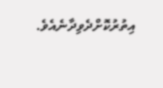އިތުރުކޮށްދެވިދާނެއެވެ.